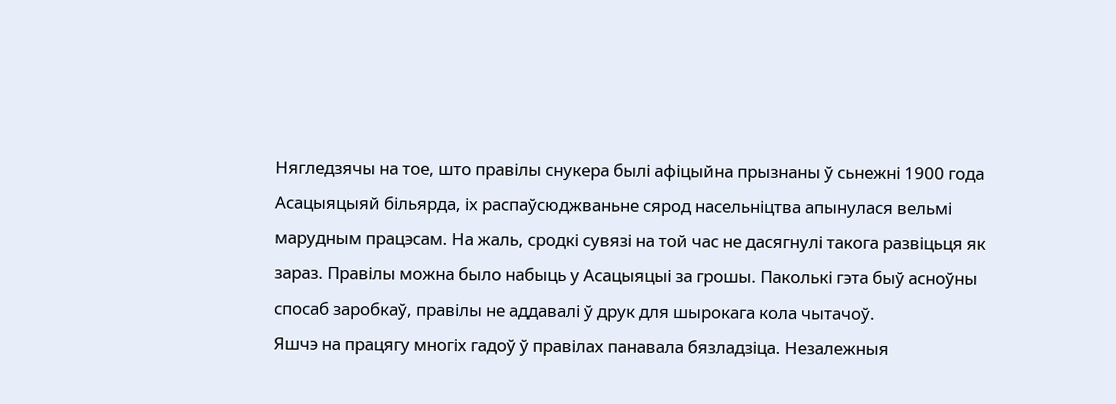Нягледзячы на тое, што правілы снукера былі афіцыйна прызнаны ў сьнежні 1900 года Асацыяцыяй більярда, іх распаўсюджваньне сярод насельніцтва апынулася вельмі марудным працэсам. На жаль, сродкі сувязі на той час не дасягнулі такога развіцьця як зараз. Правілы можна было набыць у Асацыяцыі за грошы. Паколькі гэта быў асноўны спосаб заробкаў, правілы не аддавалі ў друк для шырокага кола чытачоў.
Яшчэ на працягу многіх гадоў ў правілах панавала бязладзіца. Незалежныя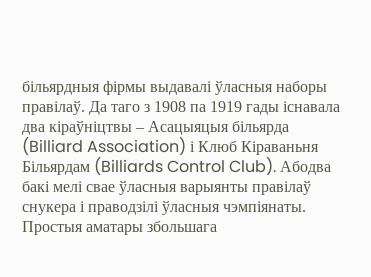більярдныя фірмы выдавалі ўласныя наборы правілаў. Да таго з 1908 па 1919 гады існавала два кіраўніцтвы – Асацыяцыя більярда (Billiard Association) і Клюб Кіраваньня Більярдам (Billiards Control Club). Абодва бакі мелі свае ўласныя варыянты правілаў снукера і праводзілі ўласныя чэмпіянаты. Простыя аматары збольшага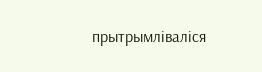прытрымліваліся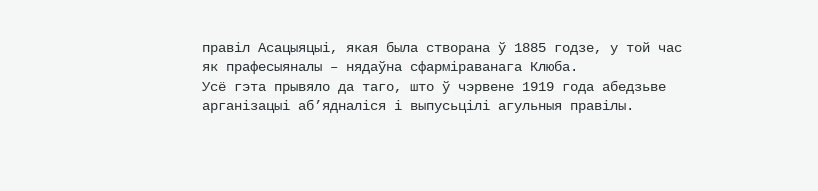правіл Асацыяцыі, якая была створана ў 1885 годзе, у той час як прафесыяналы – нядаўна сфарміраванага Клюба.
Усё гэта прывяло да таго, што ў чэрвене 1919 года абедзьве арганізацыі аб’ядналіся і выпусьцілі агульныя правілы.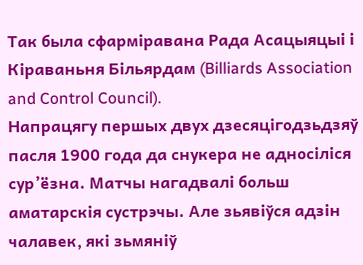Так была сфарміравана Рада Асацыяцыі і Кіраваньня Більярдам (Billiards Association and Control Council).
Напрацягу першых двух дзесяцігодзьдзяў пасля 1900 года да снукера не адносіліся сур’ёзна. Матчы нагадвалі больш аматарскія сустрэчы. Але зьявіўся адзін чалавек, які зьмяніў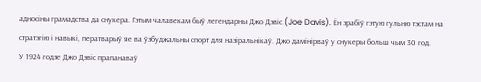адносіны грамадства да снукера. Гэтым чалавекам быў легендарны Джо Дэвіс (Joe Davis). Ён зрабіў гэтую гульню тэстам на стратэгію і навыкі, ператварыў яе ва ўзбуджальны спорт для назіральнікаў. Джо дамінірваў у снукеры больш чым 30 год.
У 1924 годзе Джо Дэвіс прапанаваў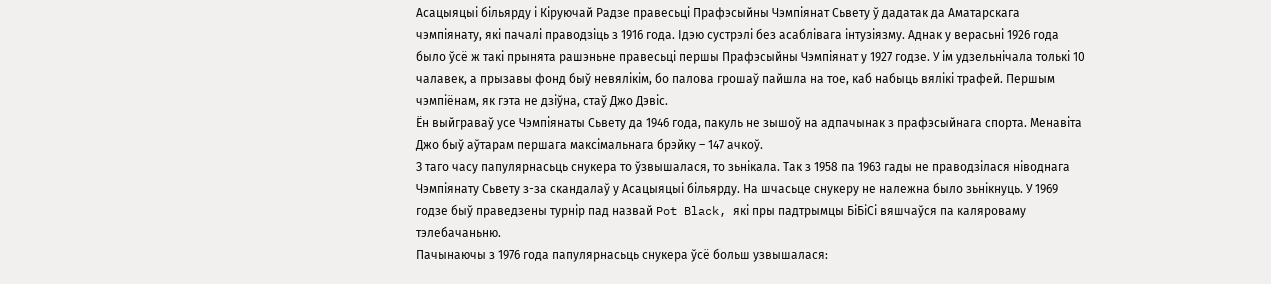Асацыяцыі більярду і Кіруючай Радзе правесьці Прафэсыйны Чэмпіянат Сьвету ў дадатак да Аматарскага чэмпіянату, які пачалі праводзіць з 1916 года. Ідэю сустрэлі без асаблівага інтузіязму. Аднак у верасьні 1926 года было ўсё ж такі прынята рашэньне правесьці першы Прафэсыйны Чэмпіянат у 1927 годзе. У ім удзельнічала толькі 10 чалавек, а прызавы фонд быў невялікім, бо палова грошаў пайшла на тое, каб набыць вялікі трафей. Першым чэмпіёнам, як гэта не дзіўна, стаў Джо Дэвіс.
Ён выйграваў усе Чэмпіянаты Сьвету да 1946 года, пакуль не зышоў на адпачынак з прафэсыйнага спорта. Менавіта Джо быў аўтарам першага максімальнага брэйку – 147 ачкоў.
З таго часу папулярнасьць снукера то ўзвышалася, то зьнікала. Так з 1958 па 1963 гады не праводзілася ніводнага Чэмпіянату Сьвету з-за скандалаў у Асацыяцыі більярду. На шчасьце снукеру не належна было зьнікнуць. У 1969 годзе быў праведзены турнір пад назвай Pot Black, які пры падтрымцы БіБіСі вяшчаўся па каляроваму тэлебачаньню.
Пачынаючы з 1976 года папулярнасьць снукера ўсё больш узвышалася: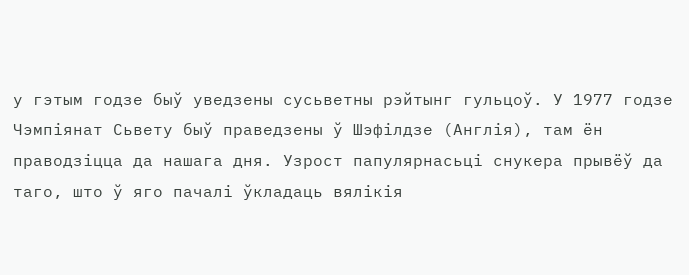у гэтым годзе быў уведзены сусьветны рэйтынг гульцоў. У 1977 годзе Чэмпіянат Сьвету быў праведзены ў Шэфілдзе (Англія), там ён праводзіцца да нашага дня. Узрост папулярнасьці снукера прывёў да таго, што ў яго пачалі ўкладаць вялікія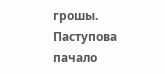грошы. Паступова пачало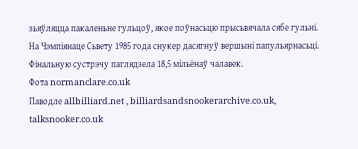зьяўляцца пакаленьне гульцоў, якое поўнасьцю прысьвячала сябе гульні.
На Чэмпіянаце Сьвету 1985 года снукер дасягнуў вершыні папульярнасьці. Фінальную сустрэчу паглядзела 18,5 мільёнаў чалавек.
Фота normanclare.co.uk
Паводле allbilliard.net , billiardsandsnookerarchive.co.uk, talksnooker.co.uk